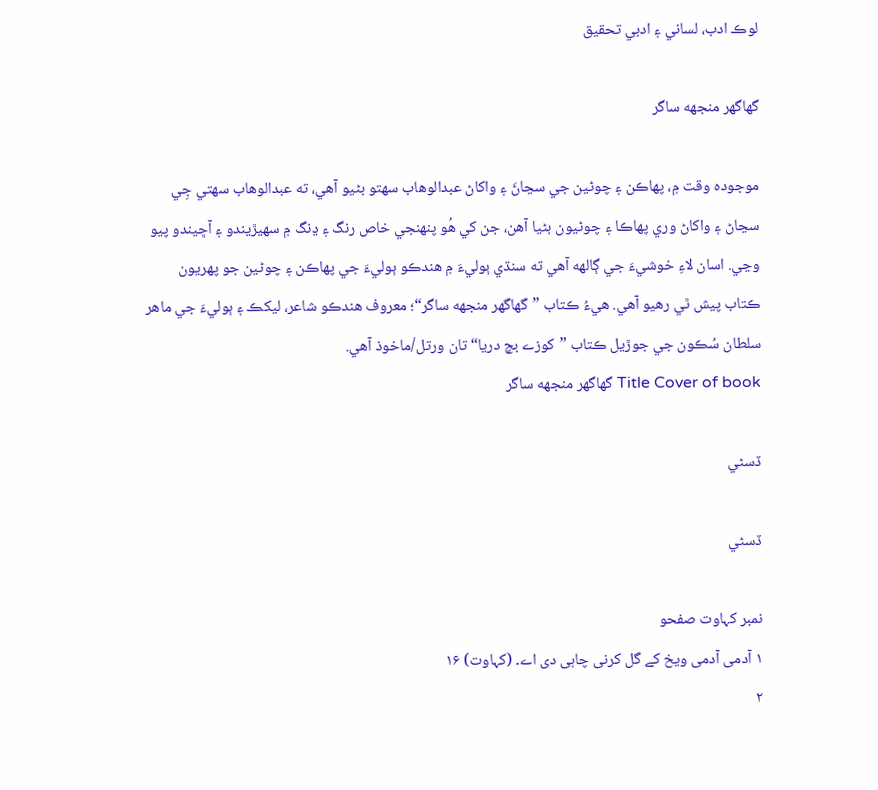لوڪ ادب، لساني ۽ ادبي تحقيق

گهاگهر منجهه ساگر

موجوده وقت ۾، پهاڪن ۽ چوڻين جي سڃاڻَ ۽ واکاڻ عبدالوهاب سهتو بڻيو آهي، ته عبدالوهاب سهتي جِي سڃاڻ ۽ واکاڻ وري پهاڪا ۽ چوڻيون بڻيا آهن، جن کي هُو پنهنجي خاص رنگ ۽ ڍنگ ۾ سهيڙيندو ۽ آڇيندو پيو وڃي. اسان لاءِ خوشيءَ جي ڳالهه آهي ته سنڌي ٻوليءَ ۾ هندڪو ٻوليءَ جي پهاڪن ۽ چوڻين جو پهريون ڪتاب پيش ٿي رهيو آهي. هيءُ ڪتاب ”گهاگهر منجهه ساگر“؛ معروف هندڪو شاعر، ليکڪ ۽ ٻوليءَ جي ماهر سلطان سُڪون جي جوڙيل ڪتاب ”کوزے بچ دريا“ تان ورتل/ماخوذ آهي.
Title Cover of book گهاگهر منجهه ساگر

ڏسڻي

ڏسڻي

نمبر کہاوت صفحو
۱ آدمی آدمی ويخ کے گل کرنی چاہی دی اے۔ (کہاوت) ۱۶
۲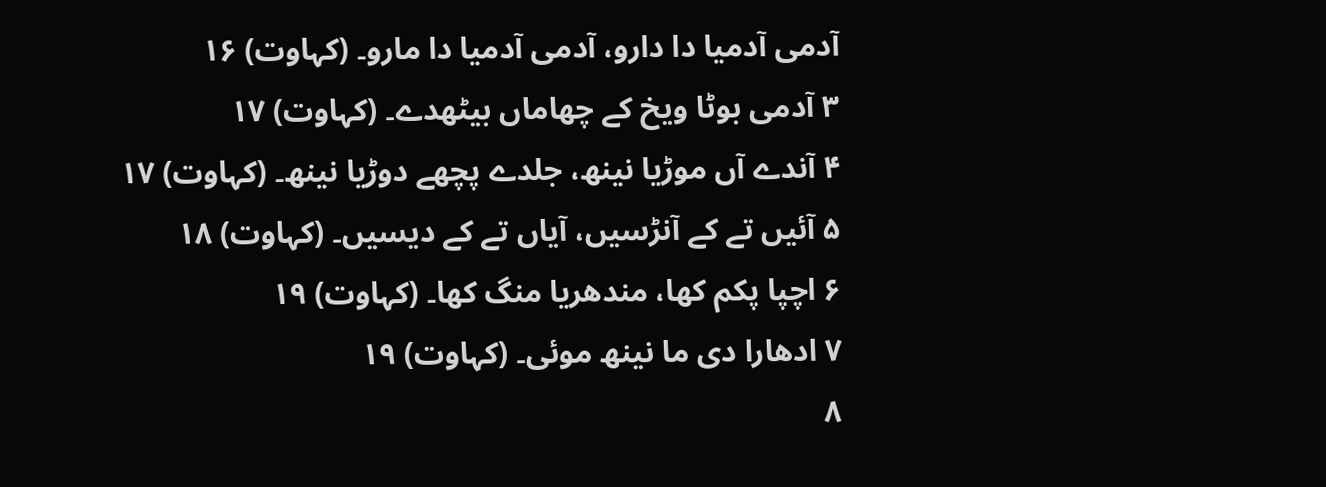آدمی آدمیا دا دارو، آدمی آدمیا دا مارو۔ (کہاوت) ۱۶
۳ آدمی بوٹا ويخ کے چھاماں بيٹھدے۔ (کہاوت) ۱۷
۴ آندے آں موڑيا نينھ، جلدے پچھے دوڑيا نينھ۔ (کہاوت) ۱۷
۵ آئيں تے کے آنڑسيں، آياں تے کے ديسيں۔ (کہاوت) ۱۸
۶ اچپا پکم کھا، مندھريا منگ کھا۔ (کہاوت) ۱۹
۷ ادھارا دی ما نينھ موئی۔ (کہاوت) ۱۹
۸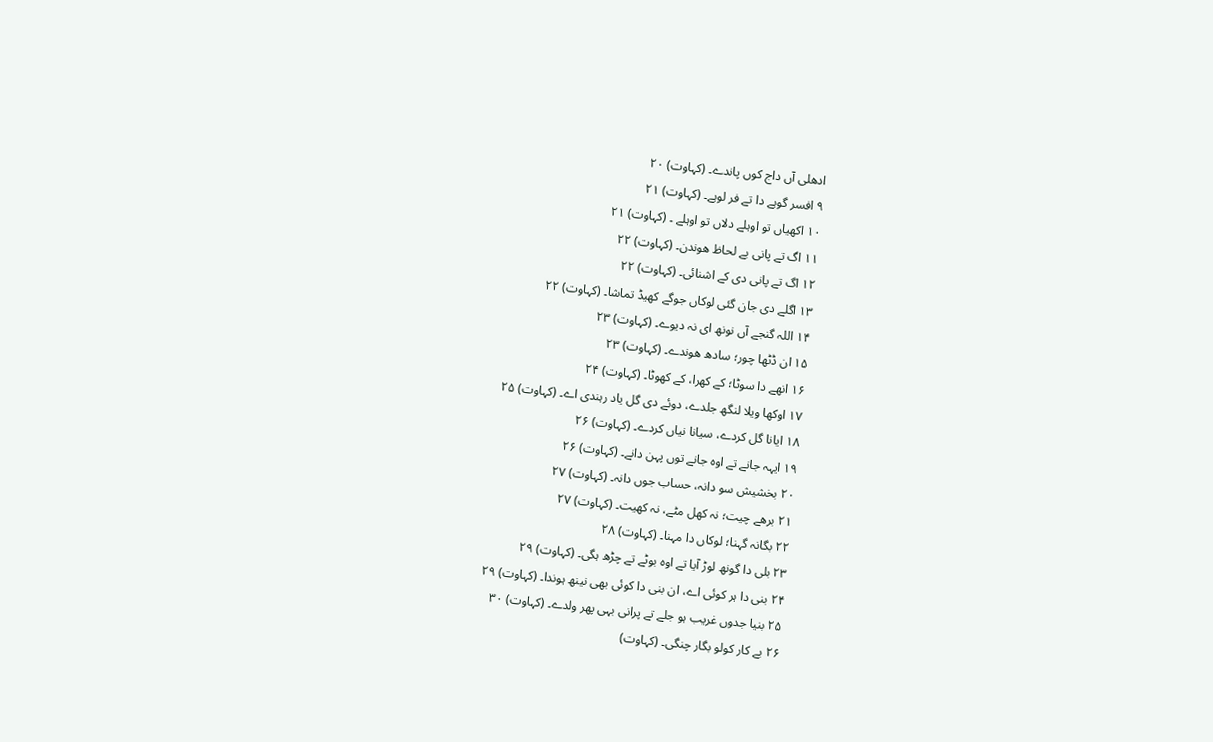ادھلی آں داج کوں پاندے۔ (کہاوت) ۲۰
۹ افسر گوہے دا تے فر لوہے۔ (کہاوت) ۲۱
۱۰ اکھیاں تو اوہلے دلاں تو اوہلے ۔ (کہاوت) ۲۱
۱۱ اگ تے پانی بے لحاظ ھوندن۔ (کہاوت) ۲۲
۱۲ اگ تے پانی دی کے اشنائی۔ (کہاوت) ۲۲
۱۳ اگلے دی جان گئی لوکاں جوگے کھیڈ تماشا۔ (کہاوت) ۲۲
۱۴ اللہ گنجے آں نونھ ای نہ ديوے۔ (کہاوت) ۲۳
۱۵ ان ڈٹھا چور؛ سادھ ھوندے۔ (کہاوت) ۲۳
۱۶ انھے دا سوٹا؛ کے کھرا، کے کھوٹا۔ (کہاوت) ۲۴
۱۷ اوکھا ویلا لنگھ جلدے، دوئے دی گل ياد رہندی اے۔ (کہاوت) ۲۵
۱۸ ايانا گل کردے، سيانا نياں کردے۔ (کہاوت) ۲۶
۱۹ ایہہ جانے تے اوہ جانے توں پہن دانے۔ (کہاوت) ۲۶
۲۰ بخشيش سو دانہ، حساب جوں دانہ۔ (کہاوت) ۲۷
۲۱ برھے چيت؛ نہ کھل مٹے، نہ کھيت۔ (کہاوت) ۲۷
۲۲ بگانہ گہنا؛ لوکاں دا مہنا۔ (کہاوت) ۲۸
۲۳ بلی دا گونھ لوڑ آيا تے اوہ بوٹے تے چڑھ ہگی۔ (کہاوت) ۲۹
۲۴ بنی دا ہر کوئی اے، ان بنی دا کوئی بھی نینھ ہوندا۔ (کہاوت) ۲۹
۲۵ بنيا جدوں غريب ہو جلے تے پرانی بہی پھر ولدے۔ (کہاوت) ۳۰
۲۶ بے کار کولو بگار چنگی۔ (کہاوت)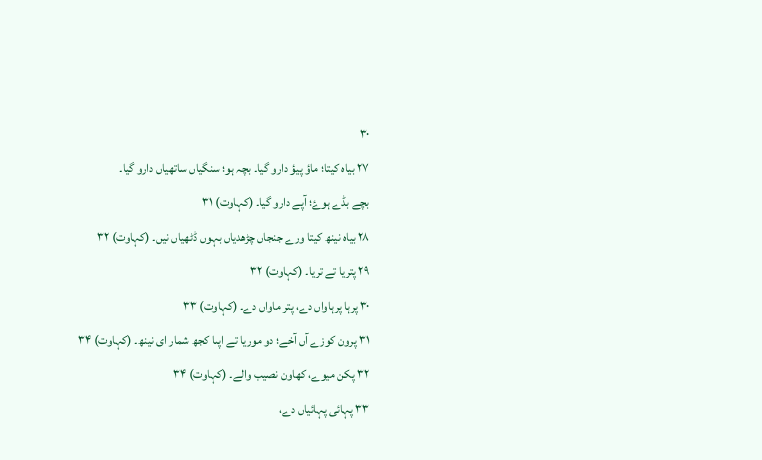۳۰
۲۷ بیاہ کیتا؛ ماؤ پیؤ دارو گیا۔ بچہ ہو؛ سنگیاں ساتھیاں دارو گیا۔
بچے بڈے ہوۓ؛ آپے دارو گیا۔ (کہاوت) ۳۱
۲۸ بیاہ نینھ کیتا ورے جنجاں چڑھدیاں بہوں ڈٹھیاں نیں۔ (کہاوت) ۳۲
۲۹ پتریا تے تریا۔ (کہاوت) ۳۲
۳۰ پرہا پرہاواں دے، پتر ماواں دے۔ (کہاوت) ۳۳
۳۱ پرون کوزے آں آخے؛ دو موریا تے اپںا کجھ شمار ای نینھ۔ (کہاوت) ۳۴
۳۲ پکن میوے، کھاون نصیب والے۔ (کہاوت) ۳۴
۳۳ پہائی پہائیاں دے،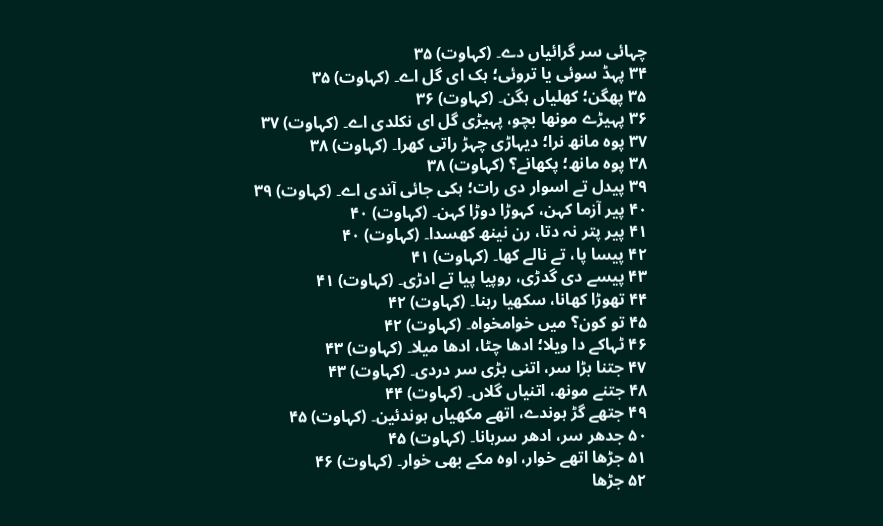چہائی سر گرائیاں دے۔ (کہاوت) ۳۵
۳۴ پہڈ سوئی یا تروئی؛ ہک ای گل اے۔ (کہاوت) ۳۵
۳۵ پھگن؛ کھلیاں ہگن۔ (کہاوت) ۳۶
۳۶ پہیڑے مونھا بچو، پہیڑی گل ای نکلدی اے۔ (کہاوت) ۳۷
۳۷ پوہ مانھ نرا؛ دیہاڑی چہڑ راتی کھرا۔ (کہاوت) ۳۸
۳۸ پوہ مانھ؛ پکھانے؟ (کہاوت) ۳۸
۳۹ پیدل تے اسوار دی رات؛ ہکی جائی آندی اے۔ (کہاوت) ۳۹
۴۰ پیر آزما کہن، کہوڑا دوڑا کہن۔ (کہاوت) ۴۰
۴۱ پیر پتر نہ دتا، رن نینھ کھسدا۔ (کہاوت) ۴۰
۴۲ پیسا پا، تے نالے کھا۔ (کہاوت) ۴۱
۴۳ پیسے دی گدڑی، روپیا پیا تے ادڑی۔ (کہاوت) ۴۱
۴۴ تھوڑا کھانا، سکھیا رہنا۔ (کہاوت) ۴۲
۴۵ تو کون؟ میں خوامخواہ۔ (کہاوت) ۴۲
۴۶ ٹہاکے دا ویلا؛ ادھا چٹا، ادھا میلا۔ (کہاوت) ۴۳
۴۷ جتنا بڑا سر، اتنی بڑی سر دردی۔ (کہاوت) ۴۳
۴۸ جتنے مونھ، اتنیاں گلاں۔ (کہاوت) ۴۴
۴۹ جتھے گڑ ہوندے، اتھے مکھیاں ہوندئین۔ (کہاوت) ۴۵
۵۰ جدھر سر، ادھر سرہانا۔ (کہاوت) ۴۵
۵۱ جڑھا اتھے خوار، اوہ مکے بھی خوار۔ (کہاوت) ۴۶
۵۲ جڑھا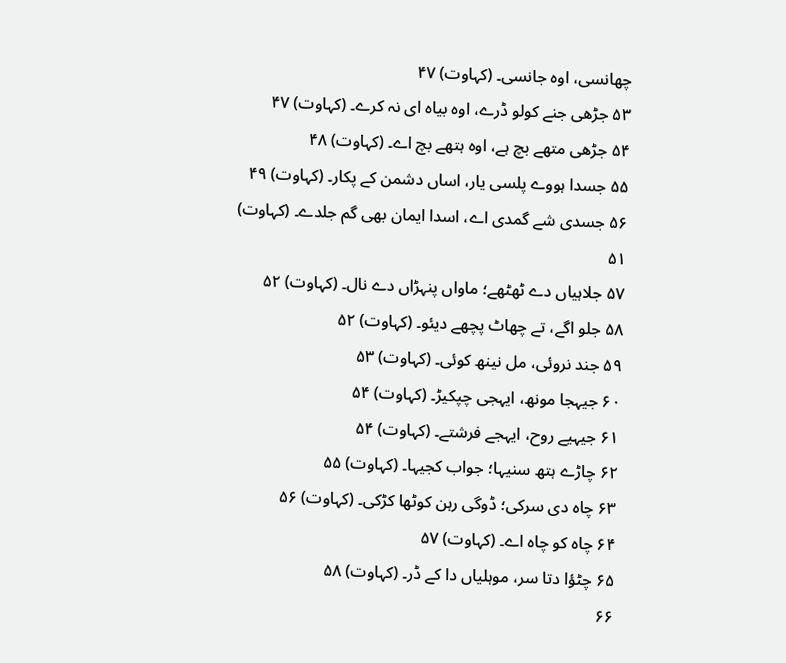چھانسی، اوہ جانسی۔ (کہاوت) ۴۷
۵۳ جڑھی جنے کولو ڈرے، اوہ بیاہ ای نہ کرے۔ (کہاوت) ۴۷
۵۴ جڑھی متھے بچ ہے، اوہ ہتھے بچ اے۔ (کہاوت) ۴۸
۵۵ جسدا ہووے پلسی یار، اساں دشمن کے پکار۔ (کہاوت) ۴۹
۵۶ جسدی شے گمدی اے، اسدا ایمان بھی گم جلدے۔ (کہاوت) ۵۱
۵۷ جلاہیاں دے ٹھٹھے؛ ماواں پنہڑاں دے نال۔ (کہاوت) ۵۲
۵۸ جلو اگے، تے چھاٹ پچھے دیئو۔ (کہاوت) ۵۲
۵۹ جند نروئی، مل نینھ کوئی۔ (کہاوت) ۵۳
۶۰ جیہجا مونھ، ایہجی چپکیڑ۔ (کہاوت) ۵۴
۶۱ جیہیے روح، ایہجے فرشتے۔ (کہاوت) ۵۴
۶۲ چاڑے ہتھ سنیہا؛ جواب کجیہا۔ (کہاوت) ۵۵
۶۳ چاہ دی سرکی؛ ڈوگی رہن کوٹھا کڑکی۔ (کہاوت) ۵۶
۶۴ چاہ کو چاہ اے۔ (کہاوت) ۵۷
۶۵ چٹؤا دتا سر، موہلیاں دا کے ڈر۔ (کہاوت) ۵۸
۶۶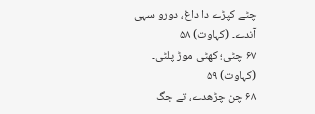چٹے کپڑے دا داغ، دورو سہی آندے۔ (کہاوت) ۵۸
۶۷ چٹی؛ کھٹی موڑ پلٹی۔ (کہاوت) ۵۹
۶۸ چن چڑھدے، تے جگ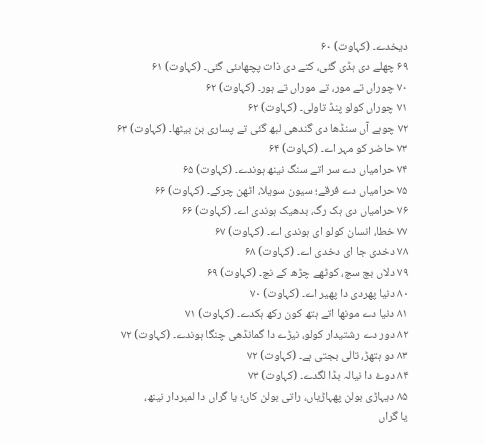دیخدے۔ (کہاوت) ۶۰
۶۹ چھلے دی ہڈی گئی، کتے دی ذات پچھاںئی گئی۔ (کہاوت) ۶۱
۷۰ چوراں تے مور، تے موراں تے ہور۔ (کہاوت) ۶۲
۷۱ چوراں کولو پنڈ تاولی۔ (کہاوت) ۶۲
۷۲ چوہے آں سنڈھا دی گندھی لبھ گئی تے پساری بن بیٹھا۔ (کہاوت) ۶۳
۷۳ حاضر کو مہر اے۔ (کہاوت) ۶۴
۷۴ حرامیاں دے سر اتے سنگ نینھ ہوندے۔ (کہاوت) ۶۵
۷۵ حرامیاں دے فرقے؛ سیون سویلا، اٹھن چرکے۔ (کہاوت) ۶۶
۷۶ حرامیاں دی ہک رگ، بدھیک ہوندی اے۔ (کہاوت) ۶۶
۷۷ خطا، انسان کولو ای ہوندی اے۔ (کہاوت) ۶۷
۷۸ دخدی جا ای دخدی اے۔ (کہاوت) ۶۸
۷۹ دلاں بچ سچ، کوٹھے چڑھ کے نچ۔ (کہاوت) ۶۹
۸۰ دنیا پھردی دا پھیر اے۔ (کہاوت) ۷۰
۸۱ دنیا دے مونھا اتے ہتھ کون رکھ ہکدے۔ (کہاوت) ۷۱
۸۲ دور دے رشتیدار کولو، نیڑے دا گمانڈھی چنگا ہوندے۔ (کہاوت) ۷۲
۸۳ دو ہتھڑ، تالی بجتی ہے۔ (کہاوت) ۷۲
۸۴ دوۓ دا نیالہ بڈا لگدے۔ (کہاوت) ۷۳
۸۵ دیہاڑی بولن پھہاڑیاں، راتی بولن کاں؛ یا گراں دا لمبردار نینھ،
یا گراں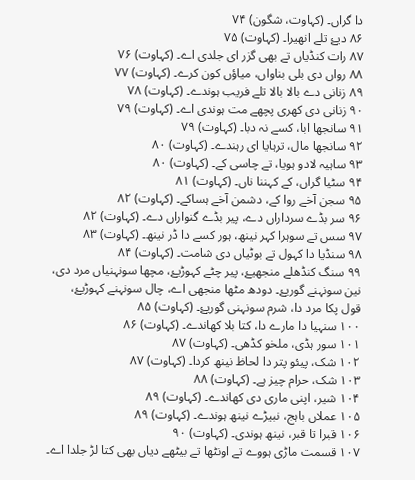دا گراں۔ (کہاوت، شگون) ۷۴
۸۶ دیۓ تلے انھیرا۔ (کہاوت) ۷۵
۸۷ رات کنڈیاں تے بھی گزر ای جلدی اے۔ (کہاوت) ۷۶
۸۸ رواں دی بلی بناواں، میاؤں کون کرے۔ (کہاوت) ۷۷
۸۹ زنانی دے بالا بالا تلے فریب ہوندے۔ (کہاوت) ۷۸
۹۰ زنانی دی کھری پچھے مت ہوندی اے۔ (کہاوت) ۷۹
۹۱ سانجھا ابا، کسے نہ دبا۔ (کہاوت) ۷۹
۹۲ سانجھا مال، ترہایا ای رہندے۔ (کہاوت) ۸۰
۹۳ ساہیہ لادو ہویا، تے چاسی کے۔ (کہاوت) ۸۰
۹۴ سٹیا گراں، کے کہننا ناں۔ (کہاوت) ۸۱
۹۵ سجن آخے روا کے، دشمن آخے ہساکے۔ (کہاوت) ۸۲
۹۶ سر بڈے سرداراں دے، پیر بڈے گنواراں دے۔ (کہاوت) ۸۲
۹۷ سس تے سوہرا کہر نینھ، ہور کسے دا ڈر نینھ۔ (کہاوت) ۸۳
۹۸ سنڈیا دا کہول تے بوٹیاں دی شامت۔ (کہاوت) ۸۴
۹۹ سنگ کنڈھلے منجھیۓ، پیر چٹے کہوڑیۓ، مچھا سونہنیاں مرد دی،
نین سونہنے گوریۓ۔ دودھ مٹھا منجھی اے، چال سونہنے کہوڑیۓ،
قول پکا مرد دا، شرم سونہنی گوریۓ۔ (کہاوت) ۸۵
۱۰۰ سنہیا دا مارے دا، کتا بلا کھاندے۔ (کہاوت) ۸۶
۱۰۱ سور ہڈی، ملخو کڈھی۔ (کہاوت) ۸۷
۱۰۲ شک، پیئو پتر دا لحاظ نینھ کردا۔ (کہاوت) ۸۷
۱۰۳ شک، حرام چیز ہے۔ (کہاوت) ۸۸
۱۰۴ شیر، اپنی ماری دی کھاندے۔ (کہاوت) ۸۹
۱۰۵ عملاں باہج، نبیڑے نینھ ہوندے۔ (کہاوت) ۸۹
۱۰۶ قبرا تا قبر، نینھ ہوندی۔ (کہاوت) ۹۰
۱۰۷ قسمت ماڑی ہووے تے اونٹھا تے بیٹھے دیاں بھی کتا لڑ جلدا اے۔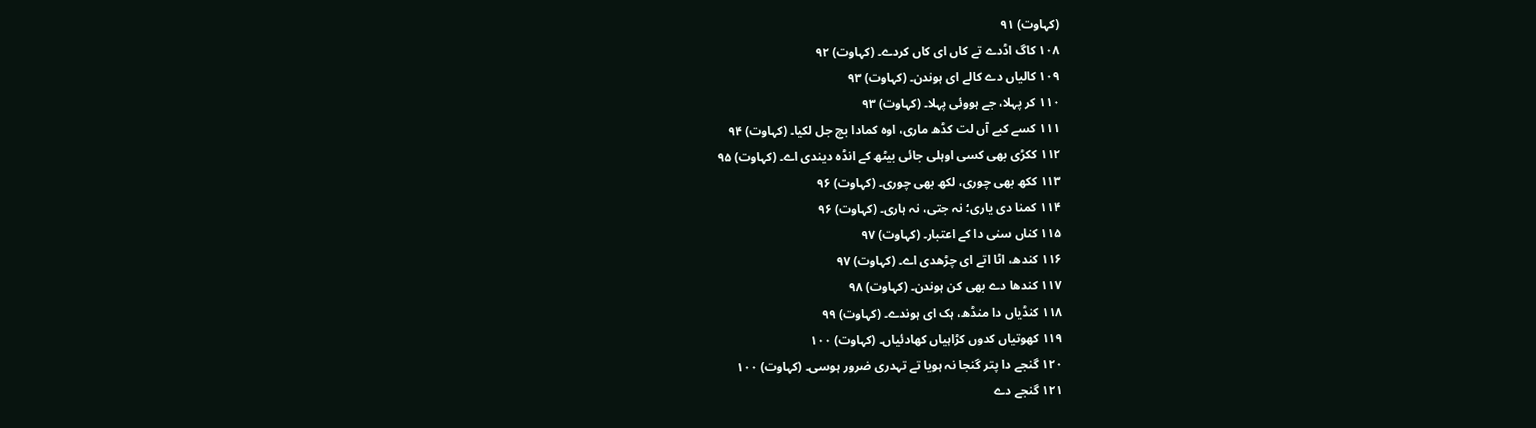(کہاوت) ۹۱
۱۰۸ کاگ اڈدے تے کاں ای کاں کردے۔ (کہاوت) ۹۲
۱۰۹ کالیاں دے کالے ای ہوندن۔ (کہاوت) ۹۳
۱۱۰ کر پہلا، جے ہووئی پہلا۔ (کہاوت) ۹۳
۱۱۱ کسے کبے آں لت کڈھ ماری، اوہ کمادا بچ جل لکیا۔ (کہاوت) ۹۴
۱۱۲ ککڑی بھی کسی اوہلی جائی بیٹھ کے انڈہ دیندی اے۔ (کہاوت) ۹۵
۱۱۳ ککھ بھی چوری، لکھ بھی چوری۔ (کہاوت) ۹۶
۱۱۴ کمنا دی یاری؛ نہ جتی، نہ ہاری۔ (کہاوت) ۹۶
۱۱۵ کناں سنی دا کے اعتبار۔ (کہاوت) ۹۷
۱۱۶ کندھ، اٹا اتے ای چڑھدی اے۔ (کہاوت) ۹۷
۱۱۷ کندھا دے بھی کن ہوندن۔ (کہاوت) ۹۸
۱۱۸ کنڈیاں دا منڈھ، ہک ای ہوندے۔ (کہاوت) ۹۹
۱۱۹ کھوتیاں کدوں کڑاہیاں کھادئیاں۔ (کہاوت) ۱۰۰
۱۲۰ گنجے دا پتر گنجا نہ ہویا تے تہدری ضرور ہوسی۔ (کہاوت) ۱۰۰
۱۲۱ گنجے دے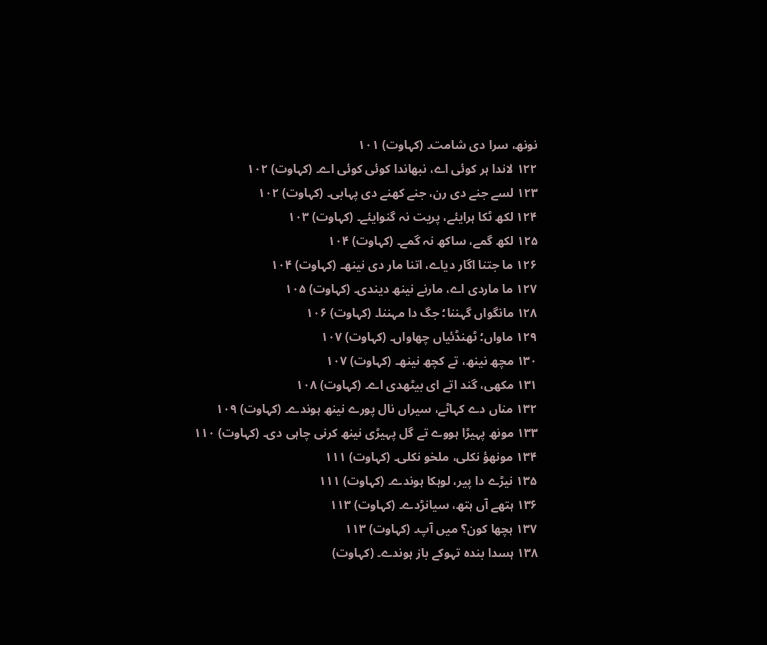نونھ، سرا دی شامت۔ (کہاوت) ۱۰۱
۱۲۲ لاندا ہر کوئی اے، نبھاندا کوئی کوئی اے۔ (کہاوت) ۱۰۲
۱۲۳ لسے جنے دی رن، جنے کھنے دی پہابی۔ (کہاوت) ۱۰۲
۱۲۴ لکھ ٹکا ہرایئے، پریت نہ گنوایئے۔ (کہاوت) ۱۰۳
۱۲۵ لکھ گمے، ساکھ نہ گمے۔ (کہاوت) ۱۰۴
۱۲۶ ما جتنا اگار دیاے، اتنا مار دی نینھ۔ (کہاوت) ۱۰۴
۱۲۷ ما ماردی اے، مارنے نینھ دیندی۔ (کہاوت) ۱۰۵
۱۲۸ مانگواں گہننا؛ جگ دا مہننا۔ (کہاوت) ۱۰۶
۱۲۹ ماواں؛ ٹھنڈئیاں چھاواں۔ (کہاوت) ۱۰۷
۱۳۰ مچھ نینھ، تے کچھ نینھ۔ (کہاوت) ۱۰۷
۱۳۱ مکھی، گند اتے ای بیٹھدی اے۔ (کہاوت) ۱۰۸
۱۳۲ مناں دے کہاٹے، سیراں نال پورے نینھ ہوندے۔ (کہاوت) ۱۰۹
۱۳۳ مونھ پہیڑا ہووے تے گل پہیڑی نینھ کرنی چاہی دی۔ (کہاوت) ۱۱۰
۱۳۴ مونھؤ نکلی، ملخو نکلی۔ (کہاوت) ۱۱۱
۱۳۵ نیڑے دا پیر، لوہکا ہوندے۔ (کہاوت) ۱۱۱
۱۳۶ ہتھے آں ہتھ، سیانڑدے۔ (کہاوت) ۱۱۳
۱۳۷ ہچھا کون؟ میں آپ۔ (کہاوت) ۱۱۳
۱۳۸ ہسدا بندہ تہوکے باز ہوندے۔ (کہاوت)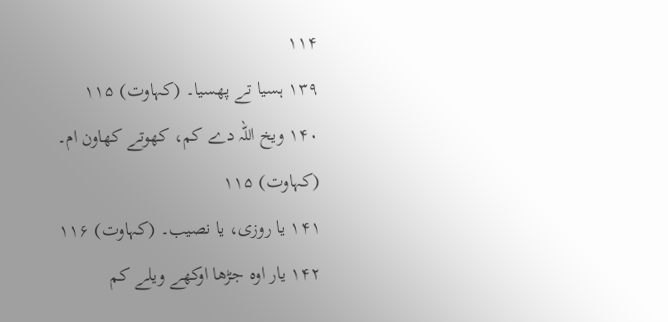۱۱۴
۱۳۹ ہسیا تے پھسیا۔ (کہاوت) ۱۱۵
۱۴۰ ویخ اللہ دے کم، کھوتے کھاون ام۔ (کہاوت) ۱۱۵
۱۴۱ یا روزی، یا نصیب۔ (کہاوت) ۱۱۶
۱۴۲ یار اوہ جڑھا اوکھے ویلے کم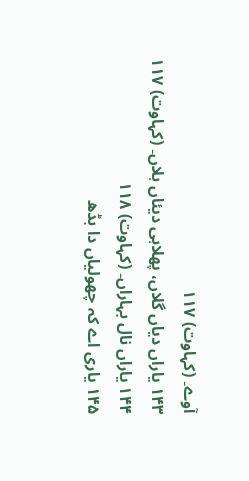آوے۔ (کہاوت) ۱۱۷
۱۴۳ یاراں دیاں گلاں، پھلاہی دیئاں ہلاں۔ (کہاوت) ۱۱۷
۱۴۴ یاراں نال بہاراں۔ (کہاوت) ۱۱۸
۱۴۵ یاری اے کہ چھولیاں دا بڈھ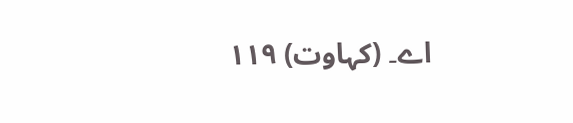اے۔ (کہاوت) ۱۱۹